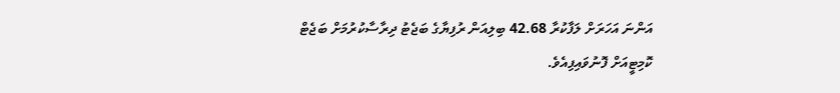އަންނަ އަހަރަށް ލަފާކުރާ 42.68 ބިލިއަން ރުފިޔާގެ ބަޖެޓު ދިރާސާކުރުމަށް ބަޖެޓް ކޮމިޓީއަށް ފޮނުވައިފިއެވެ.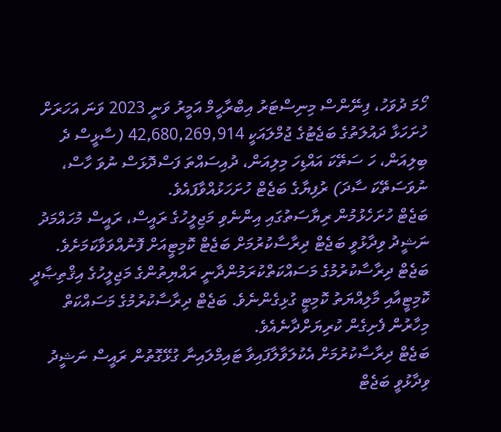ހޯމަ ދުވަހު، ފިނޭންސް މިނިސްޓަރު އިބްރާހީމް އަމީރު ވަނީ 2023 ވަނަ އަހަރަށް ހުށަހަޅާ ދައުލަތުގެ ބަޖެޓުގެ ޖުމްލައަކީ 42,680,269,914 (ސާޅީސް ދެ ބިލިއަން، ހަ ސަތޭކަ އައްޑިހަ މިލިއަން، ދުއިސައްތަ ފަސްދޮޅަސް ނުވަ ހާސް، ނުވަސަތޭކަ ސާދަ) ރުފިޔާގެ ބަޖެޓް ހުށަހަޅުއްވާފައެވެ.
ބަޖެޓް ހުށަހެޅުމުން ރިޔާސަތުގައި އިންނެވި މަޖިލީހުގެ ރައީސް، ރައީސް މުހައްމަދު ނަޝީދު ވިދާޅުވީ ބަޖެޓް ދިރާސާކުރުމަށް ބަޖެޓް ކޮމިޓީއަށް ފޮނުއްވަވާކަމަށެވެ. ބަޖެޓް ދިރާސާކުރުމުގެ މަސައްކަތްކުރަމުންދާނީ ރައްޔިތުންގެ މަޖިލީހުގެ އިޤްތިޞާދީ ކޮމިޓީއާއި މާލިއްޔަތު ކޮމިޓީ ގުޅިގެންނެވެ. ބަޖެޓް ދިރާސާކުރުމުގެ މަސައްކަތް މިހާރުން ފެށިގެން ކުރިޔަށްދާނެއެވެ.
ބަޖެޓް ދިރާސާކުރުމަށް އެކުލަވާލާފައިވާ ޓައިމްލައިނާ ގުޅޭގޮތުން ރައީސް ނަޝީދު ވިދާޅުވީ ބަޖެޓް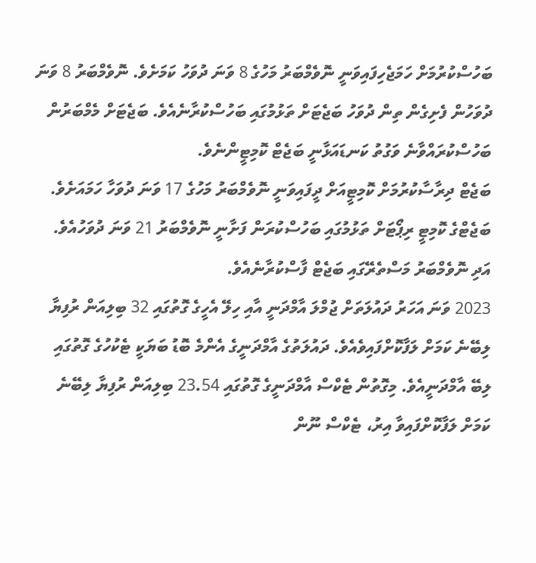ބަހުސްކުރުމަށް ހަމަޖެހިފައިވަނީ ނޮވެމްބަރު މަހުގެ 8 ވަނަ ދުވަހު ކަމަށެވެ. ނޮވެމްބަރު 8 ވަނަ ދުވަހުން ފެށިގެން ތިން ދުވަހު ބަޖެޓަށް ތަޅުމުގައި ބަހުސްކުރާނެއެވެ. ބަޖެޓަށް މެމްބަރުން ބަހުސްކުރައްވާނެ ވަގުތު ކަނޑައަޅާނީ ބަޖެޓް ކޮމިޓީންނެވެ.
ބަޖެޓް ދިރާސާކުރުމަށް ކޮމިޓީއަށް ދީފައިވަނީ ނޮވެމްބަރު މަހުގެ 17 ވަނަ ދުވަހާ ހަމައަށެވެ. ބަޖެޓްގެ ކޮމިޓީ ރިޕޯޓަށް ތަޅުމުގައި ބަހުސްކުރަން ފަށާނީ ނޮވެމްބަރު 21 ވަނަ ދުވަހުއެވެ. އަދި ނޮވެމްބަރު މަސްތެރޭގައި ބަޖެޓް ފާސްކުރާނެއެވެ.
2023 ވަނަ އަހަރު ދައުލަތަށް ޖުމްލަ އާމްދަނީ އާއި ހިލޭ އެހީގެ ގޮތުގައި 32 ބިލިއަން ރުފިޔާ ލިބޭނެ ކަމަށް ލަފާކޮށްފައިވެއެވެ. ދައުލަތުގެ އާމްދަނީގެ އެންމެ ބޮޑު ބަޔަކީ ޓެކުހުގެ ގޮތުގައި ލިބޭ އާމްދަނީއެވެ. މިގޮތުން ޓެކްސް އާމްދަނީގެ ގޮތުގައި 23.54 ބިލިއަން ރުފިޔާ ލިބޭނެ ކަމަށް ލަފާކޮށްފައިވާ އިރު، ޓެކްސް ނޫން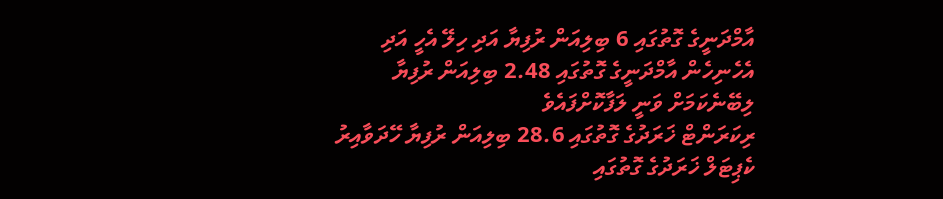އާމްދަނީގެ ގޮތުގައި 6 ބިލިއަން ރުފިޔާ އަދި ހިލޭ އެހީ އަދި އެހެނިހެން އާމްދަނީގެ ގޮތުގައި 2.48 ބިލިއަން ރުފިޔާ ލިބޭނެކަމަށް ވަނީ ލަފާކޮށްފައެވެ
ރިކަރަންޓް ޚަރަދުގެ ގޮތުގައި 28.6 ބިލިއަން ރުފިޔާ ހޭދަވާއިރު ކެޕިޓަލް ޚަރަދުގެ ގޮތުގައި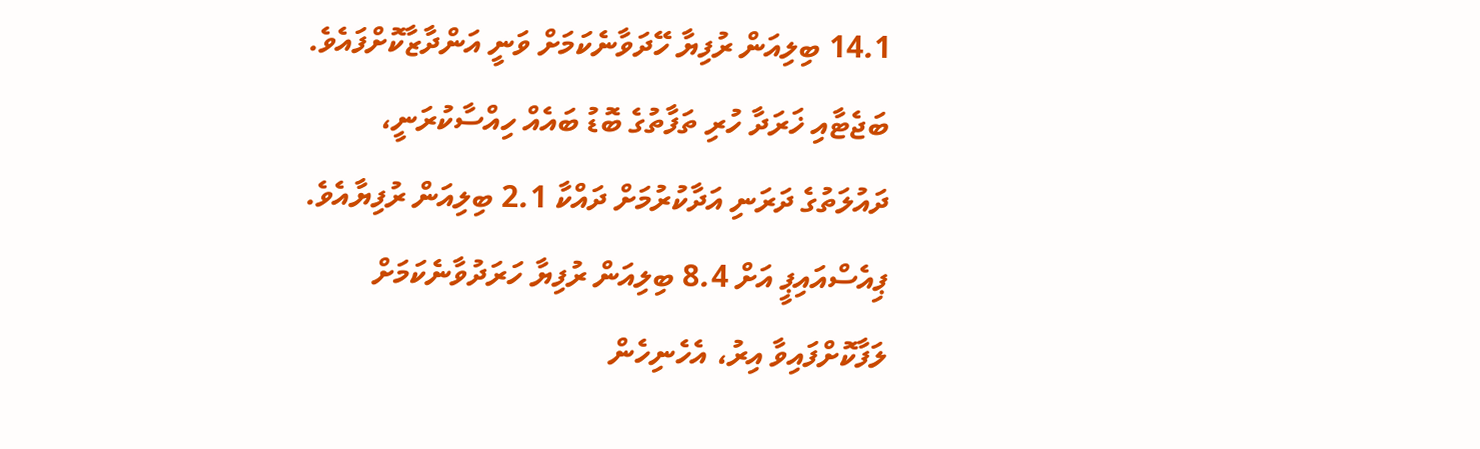14.1 ބިލިއަން ރުފިޔާ ހޭދަވާނެކަމަށް ވަނީ އަންދާޒާކޮށްފައެވެ. ބަޖެޓާއި ޚަރަދާ ހުރި ތަފާތުގެ ބޮޑު ބައެއް ހިއްސާކުރަނީ، ދައުލަތުގެ ދަރަނި އަދާކުރުމަށް ދައްކާ 2.1 ބިލިއަން ރުފިޔާއެވެ. ޕިއެސްއައިޕީ އަށް 8.4 ބިލިއަން ރުފިޔާ ހަރަދުވާނެކަމަށް ލަފާކޮށްފައިވާ އިރު، އެހެނިހެން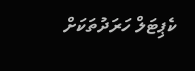ކެޕިޓަލް ހަރަދުތަކަށް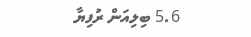5.6 ބިލިއަން ރުފިޔާ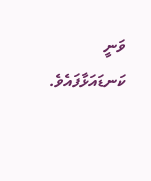ވަނީ ކަނޑައަޅާފައެވެ.